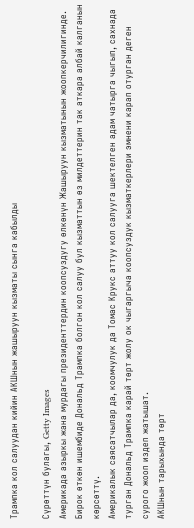Трампка кол салуудан кийин АКШнын жашыруун кызматы сынга кабылды

Сүрөттүн булагы, Getty Images
Америкада азыркы жана мурдагы президенттердин коопсуздугу өлкөнүн Жашыруун кызматынын жоопкерчилигинде. Бирок өткөн ишембиде Дональд Трампка болгон кол салуу бул кызматтын өз милдеттерин так аткара албай калганын көрсөттү.
Америкалык саясатчылар да, коомчулук да Томас Крукс аттуу кол салууга шектелген адам чатырга чыгып, сахнада турган Дональд Трампка карай төрт жолу ок чыгаргыча коопсуздук кызматкерлери эмнени карап отурган деген сурого жооп издеп жатышат.
АКШнын тарыхында төрт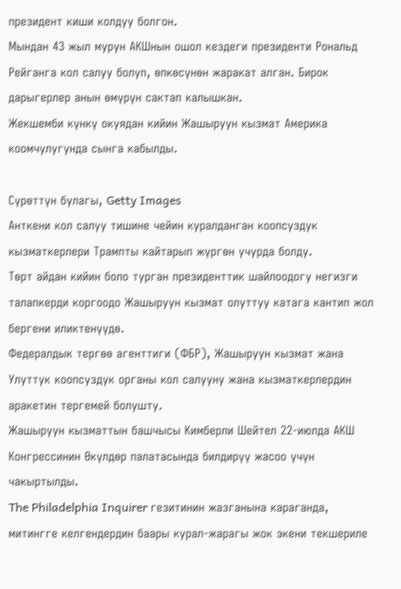президент киши колдуу болгон.
Мындан 43 жыл мурун АКШнын ошол кездеги президенти Рональд Рейганга кол салуу болуп, өпкөсүнөн жаракат алган. Бирок дарыгерлер анын өмүрүн сактап калышкан.
Жекшемби күнкү окуядан кийин Жашыруун кызмат Америка коомчулугунда сынга кабылды.

Сүрөттүн булагы, Getty Images
Анткени кол салуу тишине чейин куралданган коопсуздук кызматкерлери Трампты кайтарып жүргөн учурда болду.
Төрт айдан кийин боло турган президенттик шайлоодогу негизги талапкерди коргоодо Жашыруун кызмат олуттуу катага кантип жол бергени иликтенүүдө.
Федералдык тергөө агенттиги (ФБР), Жашыруун кызмат жана Улуттук коопсуздук органы кол салууну жана кызматкерлердин аракетин тергемей болушту.
Жашыруун кызматтын башчысы Кимберли Шейтел 22-июлда АКШ Конгрессинин Өкүлдөр палатасында билдирүү жасоо үчүн чакыртылды.
The Philadelphia Inquirer гезитинин жазганына караганда, митингге келгендердин баары курал-жарагы жок экени текшериле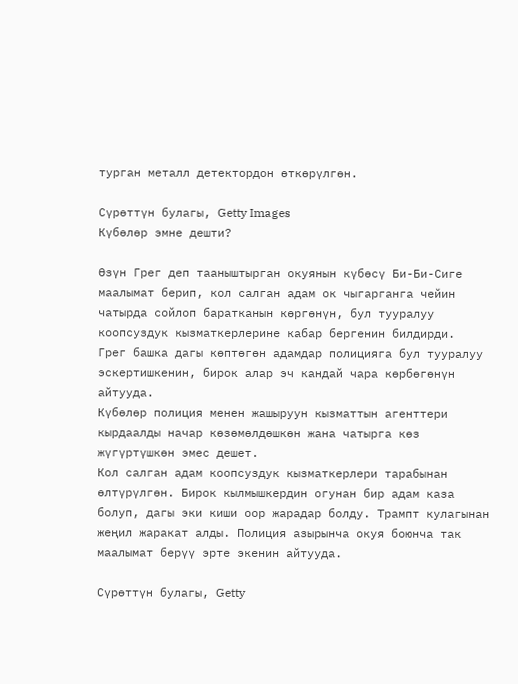турган металл детектордон өткөрүлгөн.

Сүрөттүн булагы, Getty Images
Күбөлөр эмне дешти?

Өзүн Грег деп тааныштырган окуянын күбөсү Би-Би-Сиге маалымат берип, кол салган адам ок чыгарганга чейин чатырда сойлоп баратканын көргөнүн, бул тууралуу коопсуздук кызматкерлерине кабар бергенин билдирди.
Грег башка дагы көптөгөн адамдар полицияга бул тууралуу эскертишкенин, бирок алар эч кандай чара көрбөгөнүн айтууда.
Күбөлөр полиция менен жашыруун кызматтын агенттери кырдаалды начар көзөмөлдөшкөн жана чатырга көз жүгүртүшкөн эмес дешет.
Кол салган адам коопсуздук кызматкерлери тарабынан өлтүрүлгөн. Бирок кылмышкердин огунан бир адам каза болуп, дагы эки киши оор жарадар болду. Трампт кулагынан жеңил жаракат алды. Полиция азырынча окуя боюнча так маалымат берүү эрте экенин айтууда.

Сүрөттүн булагы, Getty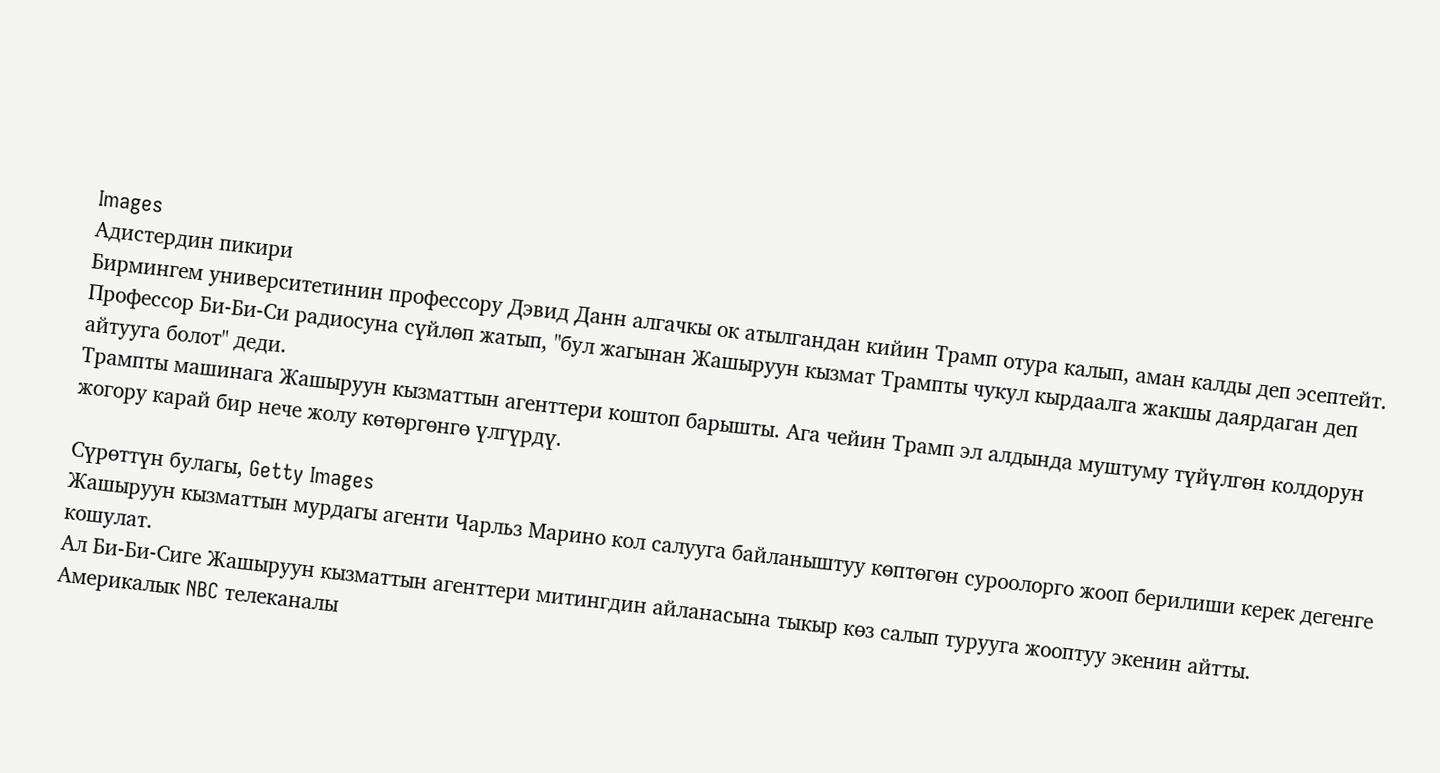Images
Адистердин пикири
Бирмингем университетинин профессору Дэвид Данн алгачкы ок атылгандан кийин Трамп отура калып, аман калды деп эсептейт. Профессор Би-Би-Си радиосуна сүйлөп жатып, "бул жагынан Жашыруун кызмат Трампты чукул кырдаалга жакшы даярдаган деп айтууга болот" деди.
Трампты машинага Жашыруун кызматтын агенттери коштоп барышты. Ага чейин Трамп эл алдында муштуму түйүлгөн колдорун жогору карай бир нече жолу көтөргөнгө үлгүрдү.

Сүрөттүн булагы, Getty Images
Жашыруун кызматтын мурдагы агенти Чарльз Марино кол салууга байланыштуу көптөгөн суроолорго жооп берилиши керек дегенге кошулат.
Ал Би-Би-Сиге Жашыруун кызматтын агенттери митингдин айланасына тыкыр көз салып турууга жооптуу экенин айтты.
Америкалык NBC телеканалы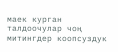маек курган талдоочулар чоң митингдер коопсуздук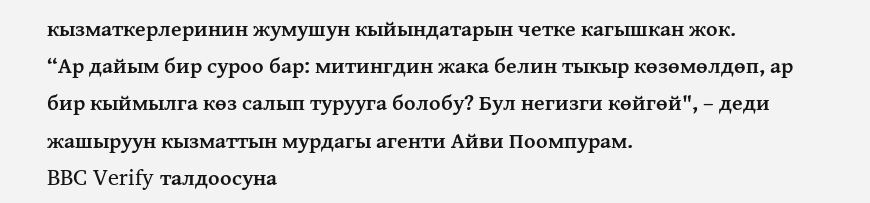кызматкерлеринин жумушун кыйындатарын четке кагышкан жок.
“Ар дайым бир суроо бар: митингдин жака белин тыкыр көзөмөлдөп, ар бир кыймылга көз салып турууга болобу? Бул негизги көйгөй", – деди жашыруун кызматтын мурдагы агенти Айви Поомпурам.
BBC Verify талдоосуна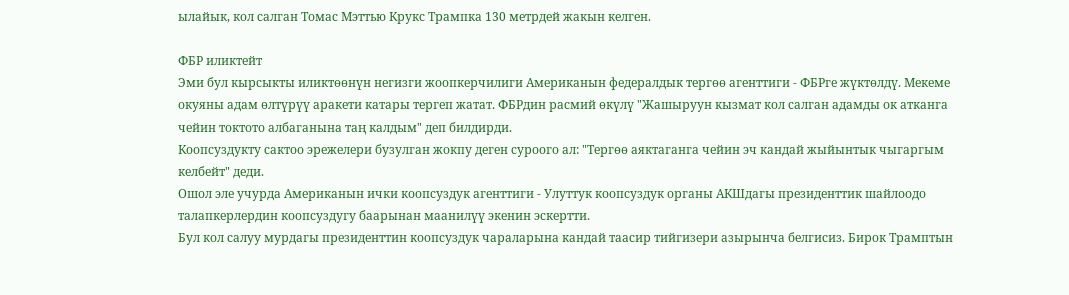ылайык, кол салган Томас Мэттью Крукс Трампка 130 метрдей жакын келген.

ФБР иликтейт
Эми бул кырсыкты иликтөөнүн негизги жоопкерчилиги Американын федералдык тергөө агенттиги - ФБРге жүктөлдү. Мекеме окуяны адам өлтүрүү аракети катары тергеп жатат. ФБРдин расмий өкүлү "Жашыруун кызмат кол салган адамды ок атканга чейин токтото албаганына таң калдым" деп билдирди.
Коопсуздукту сактоо эрежелери бузулган жокпу деген суроого ал: "Тергөө аяктаганга чейин эч кандай жыйынтык чыгаргым келбейт" деди.
Ошол эле учурда Американын ички коопсуздук агенттиги - Улуттук коопсуздук органы АКШдагы президенттик шайлоодо талапкерлердин коопсуздугу баарынан маанилүү экенин эскертти.
Бул кол салуу мурдагы президенттин коопсуздук чараларына кандай таасир тийгизери азырынча белгисиз. Бирок Трамптын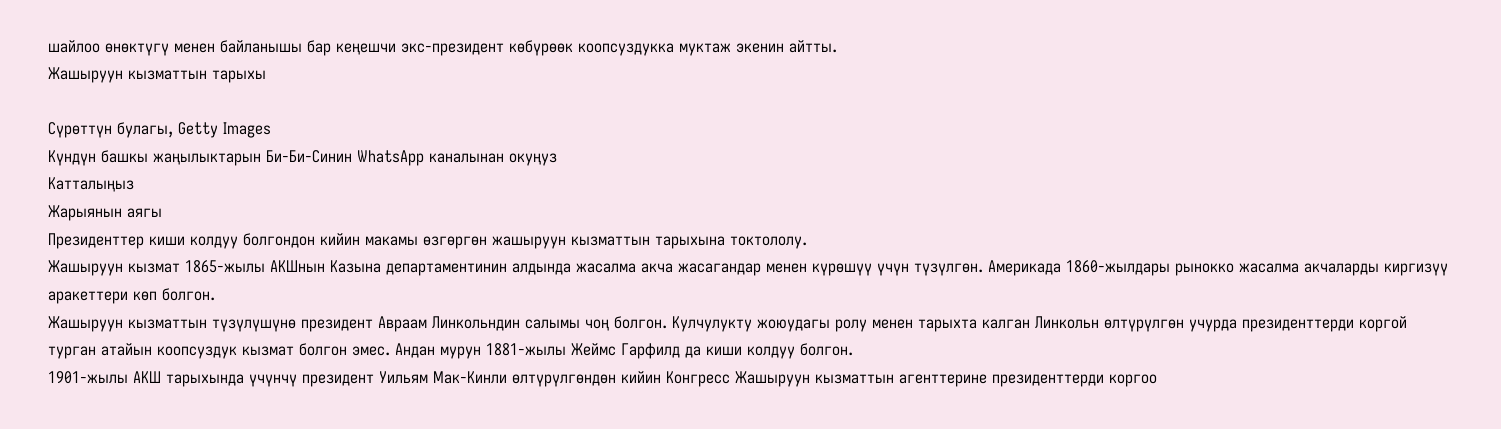шайлоо өнөктүгү менен байланышы бар кеңешчи экс-президент көбүрөөк коопсуздукка муктаж экенин айтты.
Жашыруун кызматтын тарыхы

Сүрөттүн булагы, Getty Images
Күндүн башкы жаңылыктарын Би-Би-Синин WhatsApp каналынан окуңуз
Катталыңыз
Жарыянын аягы
Президенттер киши колдуу болгондон кийин макамы өзгөргөн жашыруун кызматтын тарыхына токтололу.
Жашыруун кызмат 1865-жылы АКШнын Казына департаментинин алдында жасалма акча жасагандар менен күрөшүү үчүн түзүлгөн. Америкада 1860-жылдары рынокко жасалма акчаларды киргизүү аракеттери көп болгон.
Жашыруун кызматтын түзүлүшүнө президент Авраам Линкольндин салымы чоң болгон. Кулчулукту жоюудагы ролу менен тарыхта калган Линкольн өлтүрүлгөн учурда президенттерди коргой турган атайын коопсуздук кызмат болгон эмес. Андан мурун 1881-жылы Жеймс Гарфилд да киши колдуу болгон.
1901-жылы АКШ тарыхында үчүнчү президент Уильям Мак-Кинли өлтүрүлгөндөн кийин Конгресс Жашыруун кызматтын агенттерине президенттерди коргоо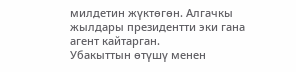милдетин жүктөгөн. Алгачкы жылдары президентти эки гана агент кайтарган.
Убакыттын өтүшү менен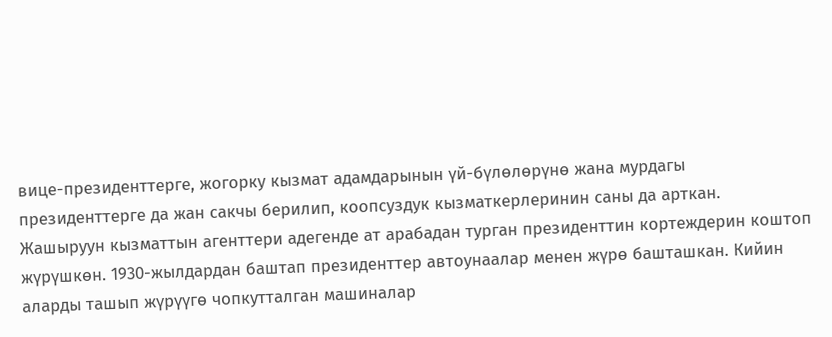вице-президенттерге, жогорку кызмат адамдарынын үй-бүлөлөрүнө жана мурдагы президенттерге да жан сакчы берилип, коопсуздук кызматкерлеринин саны да арткан.
Жашыруун кызматтын агенттери адегенде ат арабадан турган президенттин кортеждерин коштоп жүрүшкөн. 1930-жылдардан баштап президенттер автоунаалар менен жүрө башташкан. Кийин аларды ташып жүрүүгө чопкутталган машиналар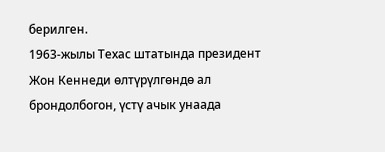берилген.
1963-жылы Техас штатында президент Жон Кеннеди өлтүрүлгөндө ал брондолбогон, үстү ачык унаада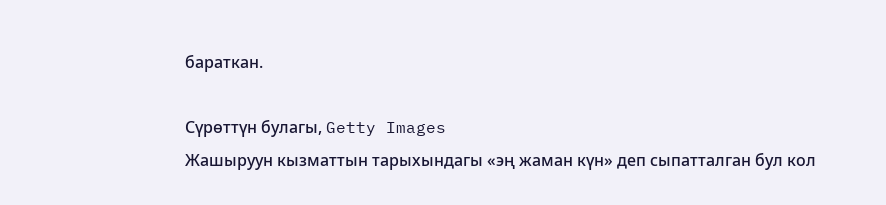бараткан.

Сүрөттүн булагы, Getty Images
Жашыруун кызматтын тарыхындагы «эң жаман күн» деп сыпатталган бул кол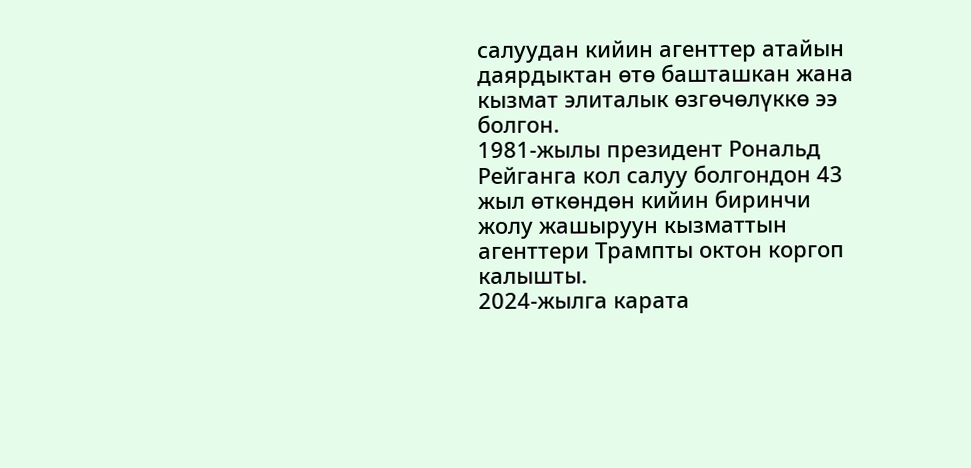салуудан кийин агенттер атайын даярдыктан өтө башташкан жана кызмат элиталык өзгөчөлүккө ээ болгон.
1981-жылы президент Рональд Рейганга кол салуу болгондон 43 жыл өткөндөн кийин биринчи жолу жашыруун кызматтын агенттери Трампты октон коргоп калышты.
2024-жылга карата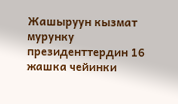Жашыруун кызмат мурунку президенттердин 16 жашка чейинки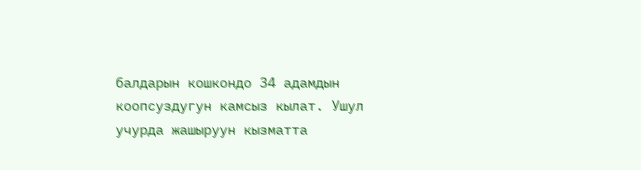балдарын кошкондо 34 адамдын коопсуздугун камсыз кылат. Ушул учурда жашыруун кызматта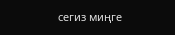сегиз миңге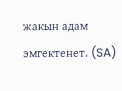жакын адам эмгектенет. (SA)